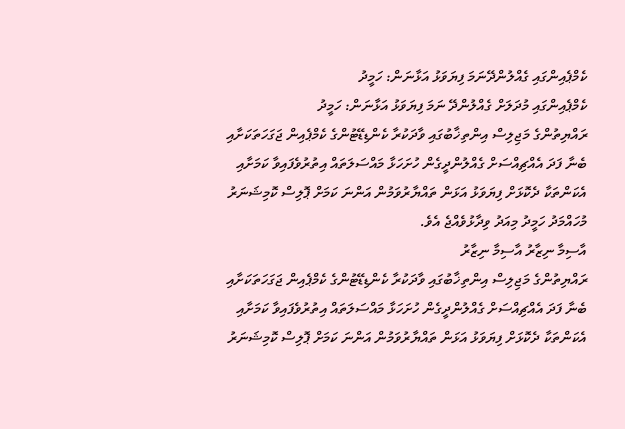ކެމްޕެއިންގައި ގެއްލުންދޭނަމަ ފިޔަވަޅު އަޅާނަން: ހަމީދު
ކެމްޕެއިންގައި މުދަލަށް ގެއްލުންދޭ ނަމަ ފިޔަވަޅު އަޅާނަން: ހަމީދު
ރައްޔިތުންގެ މަޖިލިސް އިންތިޚާބުގައި ވާދަކުރާ ކެންޑިޑޭޓުންގެ ކެމްޕެއިން ޖަގަހަތަކަށާއި ބެނާ ފަދަ އެއްޗިއްސަށް ގެއްލުންދީގެން ހުށަހަޅާ މައްސަލަތައް އިތުރުވެފައިވާ ކަމަށާއި އެކަންތަކާ ދެކޮޅަށް ފިޔަވަޅު އަޅަން ތައްޔާރުވަމުން އަންނަ ކަމަށް ޕޮލިސް ކޮމިޝަނަރު މުހައްމަދު ހަމީދު މިއަދު ވިދާޅުވެއްޖެ އެވެ.
އާސިމާ ނިޒާރު އާސިމާ ނިޒާރު
ރައްޔިތުންގެ މަޖިލިސް އިންތިޚާބުގައި ވާދަކުރާ ކެންޑިޑޭޓުންގެ ކެމްޕެއިން ޖަގަހަތަކަށާއި ބެނާ ފަދަ އެއްޗިއްސަށް ގެއްލުންދީގެން ހުށަހަޅާ މައްސަލަތައް އިތުރުވެފައިވާ ކަމަށާއި އެކަންތަކާ ދެކޮޅަށް ފިޔަވަޅު އަޅަން ތައްޔާރުވަމުން އަންނަ ކަމަށް ޕޮލިސް ކޮމިޝަނަރު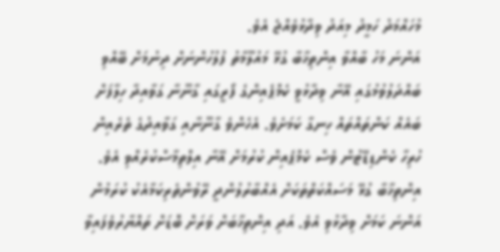މުހައްމަދު ހަމީދު މިއަދު ވިދާޅުވެއްޖެ އެވެ.
އަންނަ މަހު ބާއްވާ އިންތިޚާބާ ގުޅޭ މައުލޫމާތު ފުލުހުންނަށް ދިނުމަށް ބޭއްވި ބައްދަލުވުމުގައި އޭނާ ވިދާޅުވީ ކެމްޕެއިންގެ ފޯރީގައި ގާނޫނާ ގަވާއިދާ ހިލާފަށް ބައެއް ކަންތައްތައް ހިނގާ ކަމަށެވެ. އެހެންވެ ގާނޫނާއި ގަވާއިދުގެ ތެރެއިން ހުރިހާ ކެންޑިޑޭޓުން ވެސް ކެމްޕެއިން ކުރުމަށް އޭނާ އިލްތިމާސްކުރެއްވި އެވެ.
އިންތިޚާބާ ގުޅޭ މަސައްކަތްތަކަށް އެއްބާރުލުންދީ ރޭވުންތެރިކަމާއެކު ކުރަމުން އަންނަ ކަމަށް ވިދާޅުވި އެވެ. އަދި އިންތިޚާބަށް ވަރަށް ބޮޑަށް ތައްޔާރުވެފައިވާ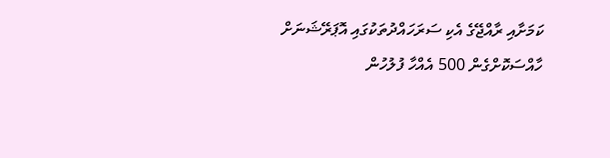ކަމަށާއި ރާއްޖޭގެ އެކި ސަރަހައްދުތަކުގައި އޮޕަރޭޝަނަށް ހާއްސަކޮށްގެން 500 އެއްހާ ފުލުހުން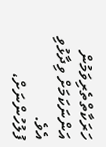ހަރަކާތްތެރިވަމުން އަންނަކަމަށް ވިދާޅުވި އެވެ.
ފުލުހުންނަށް،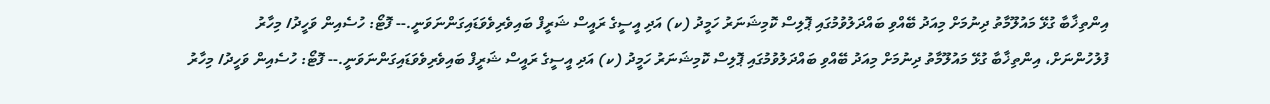އިންތިޚާބާ ގުޅޭ މައުލޫމާތު ދިނުމަށް މިއަދު ބޭއްވި ބައްދަލުވުމުގައި ޕޮލިސް ކޮމިޝަނަރު ހަމީދު (ކ) އަދި އީސީގެ ރައީސް ޝަރީފް ބައިވެރިވެވަޑައިގަންނަވަނީ.-- ފޮޓޯ: ހުސެއިން ވަހީދު/ މިހާރު
ފުލުހުންނަށް، އިންތިޚާބާ ގުޅޭ މައުލޫމާތު ދިނުމަށް މިއަދު ބޭއްވި ބައްދަލުވުމުގައި ޕޮލިސް ކޮމިޝަނަރު ހަމީދު (ކ) އަދި އީސީގެ ރައީސް ޝަރީފް ބައިވެރިވެވަޑައިގަންނަވަނީ.-- ފޮޓޯ: ހުސެއިން ވަހީދު/ މިހާރު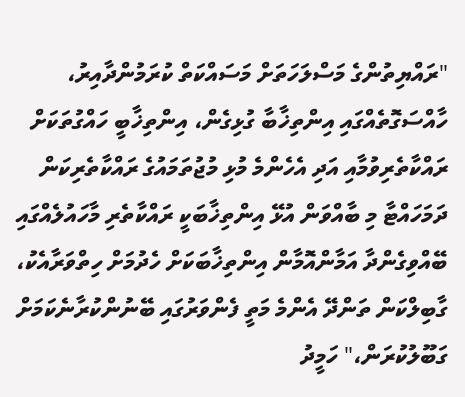"ރައްޔިތުންގެ މަސްލަހަތަށް މަސައްކަތް ކުރަމުންދާއިރު، ހާއްސަގޮތެއްގައި އިންތިޚާބާ ގުޅިގެން، އިންތިޚާބީ ހައްގުތަކަށް ރައްކާތެރިވުމާއި އަދި އެހެންމެ މުޅި މުޖުތަމައުގެ ރައްކާތެރިކަން ދަމަހައްޓާ މި ބާއްވަން އުޅޭ އިންތިޚާބަކީ ރައްކާތެރި މާހައުލެއްގައި ބޭއްވިގެންދާ އަމާންއޮމާން އިންތިޚާބަކަށް ހެދުމަށް ހިތްވަރާއެކު، ގާބިލްކަން ތަންދޭ އެންމެ މަތީ ފެންވަރުގައި ބޭނުންކުރާނެކަމަށް ގަބޫލުކުރަން،" ހަމީދު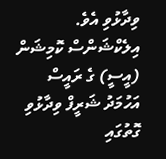ވިދާޅުވި އެވެ.
އިލެކްޝަންސް ކޮމިޝަން (އީސީ) ގެ ރައީސް އަހުމަދު ޝަރީފް ވިދާޅުވި ގޮތުގައި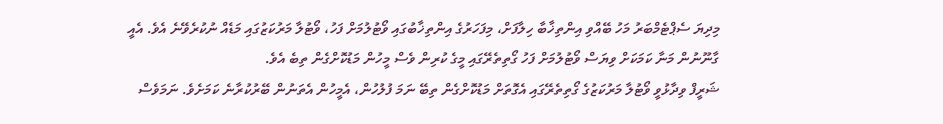މިދިޔަ ސެޕްޓެމްބަރު މަހު ބޭއްވި އިންތިޚާބާ ހިލާފަށް، މިފަހަރުގެ އިންތިޚާބުގައި ވޯޓުލުމަށް ފަހު، ވޯޓުލާ މަރުކަޒުގައި މަޑެއް ނުކުރެވޭނެ އެވެ. އެއީ ގާނޫނުން މަނާ ކަމަކަށް ވިޔަސް ވޯޓުލުމަށް ފަހު ގޯތިތެރޭގައި މީގެ ކުރިން ވެސް މީހުން މަޑުކޮށްގެން ތިބެ އެވެ.
ޝަރީފް ވިދާޅުވީ ވޯޓުލާ މަރުކަޒުގެ ގޯތިތެރޭގައި އެގޮތަށް މަޑުކޮށްގެން ތިބޭ ނަމަ ފުލުހުން، އެމީހުން އެތަނުން ބޭރުކުރާނެ ކަމަށެވެ. ނަމަވެސް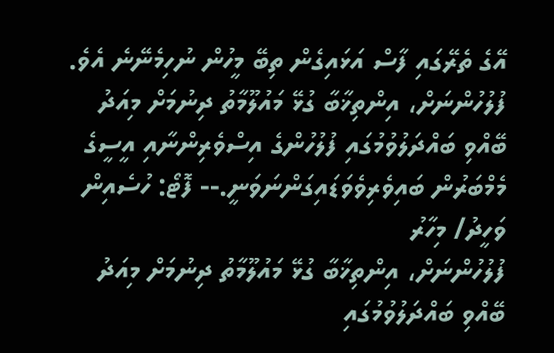އޭގެ ތެރޭގައި ފާސް އަޅައިގެން ތިބޭ މީހުން ނުހިމެނޭނެ އެވެ.
ފުލުހުންނަށް، އިންތިޚާބާ ގުޅޭ މައުލޫމާތު ދިނުމަށް މިއަދު ބޭއްވި ބައްދަލުވުމުގައި ފުލުހުންގެ އިސްވެރިންނާއި އީސީގެ މެމްބަރުން ބައިވެރިވެވަޑައިގަންނަވަނީ.-- ފޮޓޯ: ހުސެއިން ވަހީދު/ މިހާރު
ފުލުހުންނަށް، އިންތިޚާބާ ގުޅޭ މައުލޫމާތު ދިނުމަށް މިއަދު ބޭއްވި ބައްދަލުވުމުގައި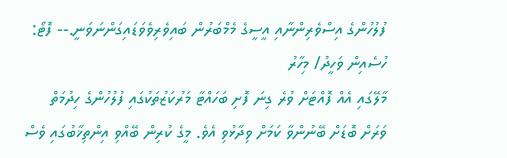ފުލުހުންގެ އިސްވެރިންނާއި އީސީގެ މެމްބަރުން ބައިވެރިވެވަޑައިގަންނަވަނީ.-- ފޮޓޯ: ހުސެއިން ވަހީދު/ މިހާރު
މާލޭގައި އެއް ފޮއްޓަށް ވުރެ ގިނަ ފޮށި ބަހައްޓާ މަރުކަޒުތަކުގައި ފުލުހުންގެ ހިދުމަތް ވަރަށް ބޮޑަށް ބޭނުންވާ ކަމަށް ވިދާޅުވި އެވެ. މީގެ ކުރިން ބޭއްވި އިންތިޚާބުގައި ވެސް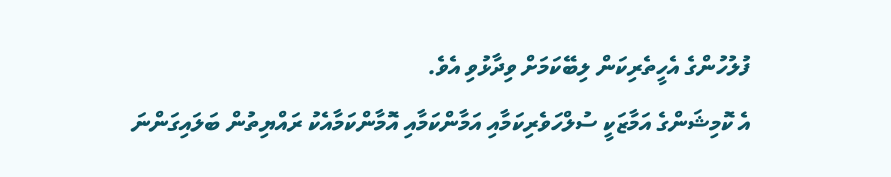ފުލުހުންގެ އެހީތެރިކަން ލިބޭކަމަށް ވިދާޅުވި އެވެ.
އެ ކޮމިޝަންގެ އަމާޒަކީ ސުލްހަވެރިކަމާއި އަމާންކަމާއި އޮމާންކަމާއެކު ރައްޔިތުން ބަލައިގަންނަ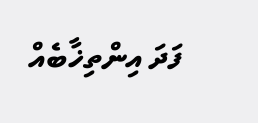ފަދަ އިންތިޚާބެއް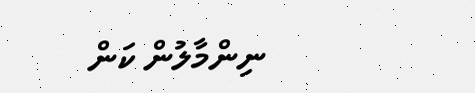ނިންމާލުން ކަން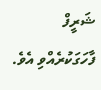ޝަރީފް ފާހަގަކުރެއްވި އެވެ.